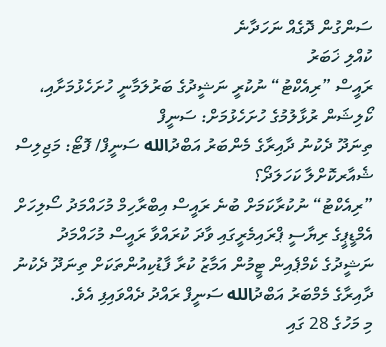ސަންގުން ދޮގެއް ނަހަދާނެ
ކުއްލި ޚަބަރު
ރައީސް ”ރިއެކްޓު“ ނުކުރީ ނަޝީދުގެ ބަރުލަމާނީ ހުށަހެޅުމަށާއި، ކޯލިޝަން ރުޅާލުމުގެ ހުށަހެޅުމަށް: ސަނީފް
ތިނަދޫ ދެކުނު ދާއިރާގެ މެންބަރު އަބްދުالله ސަނީފް/ ފޮޓޯ: މަޖިލިސް
ޝެއާރކޮށްލާ ކަހަލަދޯ؟
”ރިއެކްޓު“ ނުކުރާކަމަށް ބުނެ ރައީސް އިބްރާހިމް މުހައްމަދު ސޯލިހަށް އެމްޑީޕީގެ ރިޔާސީ ޕްރައިމެރީގައި ވާދަ ކުރައްވާ ރައީސް މުހައްމަދު ނަޝީދުގެ ކެމްޕެއިން ޓީމުން އަމާޒު ކުރާ ފާޑުކިއުންތަކަށް ތިނަދޫ ދެކުނު ދާއިރާގެ މެމްބަރު އަބްދުالله ސަނީފް ރައްދު ދެއްވައިފި އެވެ.
މި މަހުގެ 28 ގައި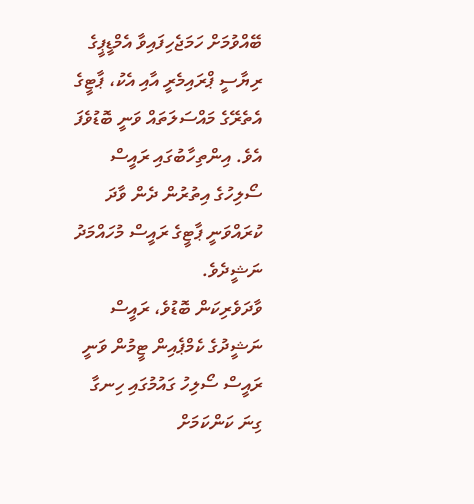ބޭއްވުމަށް ހަމަޖެހިފައިވާ އެމްޑީޕީގެ ރިޔާސީ ޕްރައިމެރީ އާއި އެކު، ޕާޓީގެ އެތެރޭގެ މައްސަލަތައް ވަނީ ބޮޑުވެފަ އެވެ. އިންތިހާބުގައި ރައީސް ސޯލިހުގެ އިތުރުން ދެން ވާދަ ކުރައްވަނީ ޕާޓީގެ ރައީސް މުހައްމަދު ނަޝީދެވެ.
ވާދަވެރިކަން ބޮޑުވެ، ރައީސް ނަޝީދުގެ ކެމްޕެއިން ޓީމުން ވަނީ ރައީސް ސޯލިހު ގައުމުގައި ހިނގާ ގިނަ ކަންކަމަށް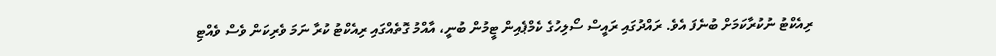ރިއެކްޓު ނުކުރާކަމަށް ބުނެފަ އެވެ. ރައްދުގައި ރައީސް ސޯލިހުގެ ކެމްޕެއިން ޓީމުން ބުނީ، އާއްމު ގޮތެއްގައި ރިއެކްޓު ކުރާ ނަމަ ވެރިކަން ވެސް ވެއްޓި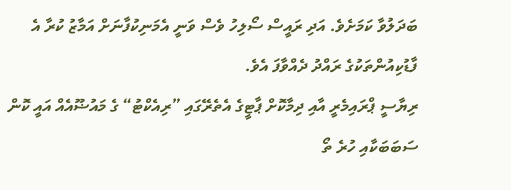ބަދަލުވާ ކަމަށެވެ. އަދި ރައީސް ސޯލިހު ވެސް ވަނީ އެމަނިކުފާނަށް އަމާޒު ކުރާ އެ ފާޑުކިއުންތަކުގެ ރައްދު ދެއްވާފަ އެވެ.
ރިޔާސީ ޕްރައިމެރީ އާއި ދިމާކޮށް ޕާޓީގެ އެތެރޭގައި ”ރިއެކްޓު“ ގެ މައުޟޫއެއް އައީ ކޮން ސަބަބަކާއި ހުރެ ތޯ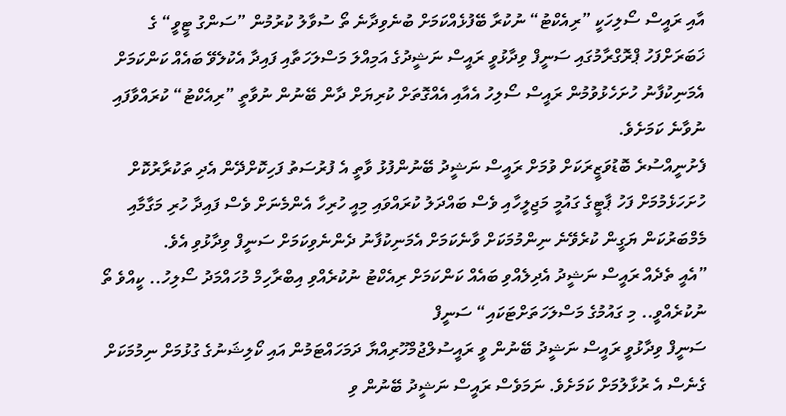އާއި ރައީސް ސޯލިހަކީ ”ރިއެކްޓު“ ނުކުރާ ބޭފުޅެއްކަމަށް ބުނެވިދާނެ ތޯ ސުވާލު ކުރުމުން ”ސަންގު ޓީވީ“ ގެ ޚަބަރަށްފަހު ޕްރޮގްރާމުގައި ސަނީފް ވިދާޅުވީ ރައީސް ނަޝީދުގެ އަމިއްލަ މަސްލަހަތާއި ފައިދާ އެކުލެވޭ ބައެއް ކަންކަމަށް އެމަނިކުފާނު ހުށަހެޅުވުމުން ރައީސް ސޯލިހު އެއާއި އެއްގޮތަށް ކުރިޔަށް ދާން ބޭނުން ނުވާތީ ”ރިއެކްޓު“ ކުރައްވާފައި ނުވާނެ ކަމަށެވެ.
ފެށުނީއްސުރެ ބޮޑުވަޒީރަކަށް ވުމަށް ރައީސް ނަޝީދު ބޭނުންފުޅު ވާތީ އެ ފުރުސަތު ފަހިކޮށްދޭން އެދި ތަކުރާރުކޮށް ހުށަހަޅެމުމަށް ފަހު ޕާޓީގެ ގައުމީ މަޖިލީހާއި ވެސް ބައްދަލު ކުރައްވައި މިއީ ހުރިހާ އެންމެނަށް ވެސް ފައިދާ ހުރި މަގާމާއި މެމްބަރުކަން ޔަގީން ކުރެވޭނެ ނިންމުމަކަށް ވާނެކަމަށް އެމަނިކުފާނު ދެންނެވިކަމަށް ސަނީފް ވިދާޅުވި އެވެ.
”އެއީ ތެދެއް ރައީސް ނަޝީދު އެދިލެއްވި ބައެއް ކަންކަމަށް ރިއެކްޓު ނުކުރެއްވި އިބްރާހިމް މުހައްމަދު ސޯލިހު.. ކީއްވެ ތޯ ނުކުރެއްވީ.. މި ގައުމުގެ މަސްލަހަތަށްޓަކައި“ ސަނީފް
ސަނީފް ވިދާޅުވީ ރައީސް ނަޝީދު ބޭނުން ވީ ރައީސުލްޖުމްހޫރިއްޔާ ދަމަހައްޓަމުން އައި ކޯލިޝަނުގެ ގުޅުމަށް ނިމުމަކަށް ގެނެސް އެ ރުޅާލުމަށް ކަމަށެވެ. ނަމަވެސް ރައީސް ނަޝީދު ބޭނުން ވި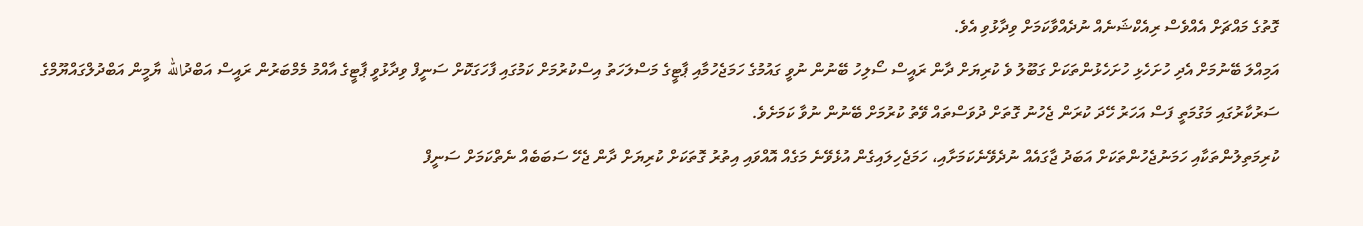ގޮތުގެ މައްޗަށް އެއްވެސް ރިއެކްޝަނެއް ނުދެއްވާކަމަށް ވިދާޅުވި އެވެ.
އަމިއްލަ ބޭނުމަށް އެދި ހުށަހެޅި ހުށަހެޅުންތަކަށް ގަބޫލު ވެ ކުރިޔަށް ދާން ރައީސް ސޯލިހު ބޭނުން ނުވީ ގައުމުގެ ހަމަޖެހުމާއި ޕާޓީގެ މަސްލަހަތު އިސްކުރުމަށް ކަމުގައި ފާހަގަކޮށް ސަނީފް ވިދާޅުވީ ޕާޓީގެ އާއްމު މެމްބަރުން ރައީސް އަބްދުالله ޔާމީން އަބްދުލްގައްޔޫމްގެ ސަރުކާރުގައި މަގުމަތީ ފަސް އަހަރު ހޭދަ ކުރަން ޖެހުނު ގޮތަށް ދުވަސްތައް ވޭތު ކުރުމަށް ބޭނުން ނުވާ ކަމަށެވެ.
ކުރިމަތިލުންތަކާއި ހަމަނުޖެހުންތަކަށް އަބަދު ޖާގައެއް ނުދެވޭނެކަމަށާއި، ހަމަޖެހިލައިގެން އުޅެވޭނެ މަގެއް އޮއްވައި އިތުރު ގޮތަކަށް ކުރިޔަށް ދާން ޖެހޭ ސަބަބެއް ނެތްކަމަށް ސަނީފް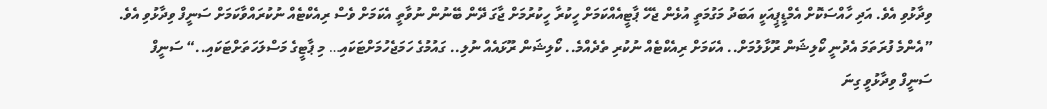ވިދާޅުވި އެވެ. އަދި ހާއްސަކޮށް އެމްޑީޕީއަކީ އަބަދު މަގުމަތީ އުޅެން ޖެހޭ ޕާޓީއެއްކަމަށް ހީކުރާ ހީކުރުމަށް ޖާގަ ދޭން ބޭނުން ނުވާތީ އެކަމަށް ވެސް ރިއެކްޓެއް ނުކުރައްވާކަމަށް ސަނީފް ވިދާޅުވި އެވެ.
”އެންމެ ފުރަތަމަ އެދުނީ ކޯލިޝަން ރޫޅާލުމަށް.. އެކަމަށް ރިއެކްޓެއް ނުކުރި ތެދެއްމެ.. ކޯލިޝަން ރޫޅައެއް ނުލި.. ގައުމުގެ ހަމަޖެހުމަށްޓަކައި… މި ޕާޓީގެ މަސްލަހަތަށްޓަކައި..“ ސަނީފް
ސަނީފް ވިދާޅުވީ ގިނަ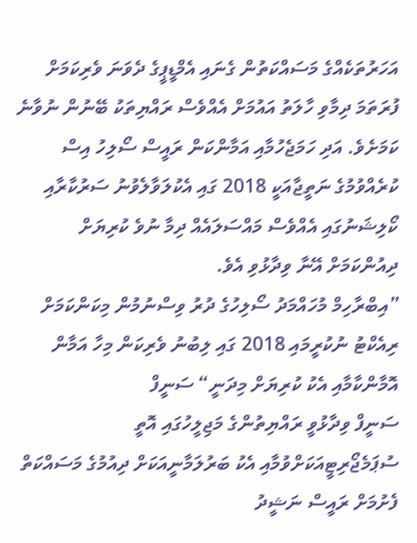އަހަރުތަކެއްގެ މަސައްކަތުން ގެނައި އެމްޑީޕީގެ ދެވަނަ ވެރިކަމަށް ފުރަތަމަ ދިމާވި ހާލަތު އައުމަށް އެއްވެސް ރައްޔިތަކު ބޭނުން ނުވާނެ ކަމަށެވެ. އަދި ހަމަޖެހުމާއި އަމާންކަން ރައީސް ސޯލިހު އިސް ކުރެއްވުމުގެ ނަތީޖާއަކީ 2018 ގައި އެކުލަވާލެވުނު ސަރުކާރާއި ކޯލިޝަނުގައި އެއްވެސް މައްސަލައެއް ދިމާ ނުވެ ކުރިޔަށް ދިއުންކަމަށް އޭނާ ވިދާޅުވި އެވެ.
”އިބްރާހިމް މުހައްމަދު ސޯލިހުގެ ދުރު ވިސްނުމުން މިކަންކަމަށް ރިއެކްޓު ނުކުރީމައި 2018 ގައި ލިބުނު ވެރިކަން މިހާ އަމާން އޮމާންކާމާއި އެކު ކުރިޔަށް މިދަނީ“ ސަނީފް
ސަނީފް ވިދާޅުވީ ރައްޔިތުންގެ މަޖިލީހުގައި އޮތީ ސުޕަމެޖޯރިޓީއަކަށްވުމާއި އެކު ބަރުލަމާނީއަކަށް ދިއުމުގެ މަސައްކަތް ފެށުމަށް ރައީސް ނަޝީދު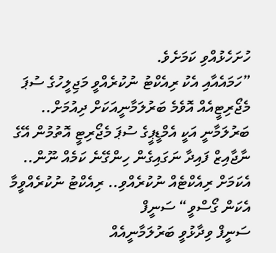ހުށަހެޅުއްވި ކަމަށެވެ.
”ހަމައެއާއި އެކު ރިއެކްޓު ނުކުރެއްވީ މަޖިލީހުގެ ސުޕަ މެޖޯރިޓީއެއް އޮވެމެ ބަރުލަމާނީއަކަށް ދިއުމަށް.. ބަރުލަމާނީ އަކީ އެމްޑީޕީގެ ސުޕަ މެޖޯރިޓީ އޮތުމުން އޭގެ ނާޖާއިޒް ފައިދާ ނަގައިގެން ހިންގޭނެ ކަމެއް ނޫން.. އެކަމަށް ރިއެކްޓެއް ނުކުރެއްވި.. ރިއެކްޓު ނުކުރެއްވީމާ އެކަން ގޯސްވީ“ ސަނީފް
ސަނީފް ވިދާޅުވީ ބަރުލަމާނީއެއް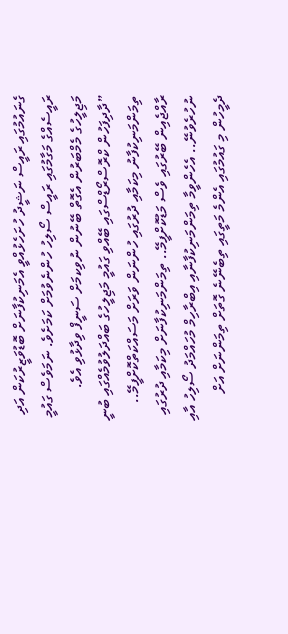ގެނައުމުގައި ރައީސް ނަޝީދު ހުށަހެޅުއްވީ އެމަނިކުފާނަށް ބޮޑުވަޒީރުކަން އަދި ރައީސެއްގެ މަގާމުގައި ރައީސް ސޯލިހު ހުންނެވުމަށް ކަމަށެވެ. ނަމަވެސް ގައުމީ މަޖިލީހުގެ މެމްބަރުން އެގޮތް ބޭނުން ނުވިކމަށް ސަނީފް ވިދާޅުވި އެވެ.
”ދާދިފަހުން ކްރޮސްރޯޑްސްގައި ބޭއްވި ގައުމީ މަޖިލީހުގެ ބައްދަލުވުމެއްގައި ބުނީ ތިމަންމަނިކުފާނު މިކަމާއި ދުރުގައި ހުންނަން ވަރަށް މަސައްކަތްކޮށްފީމޭ.. ރާއްޖެއިން ބޭރުގައި ވެސް މަޑުކޮށްފީމޭ.. ތިމަންމަނިކުފާނަށް މިކަމާއި ދުރުގައި ނުހުރެވުނޭ.. އެހެންވީމާ ތިމަންމަނިކުފާނާއި އިބްރާހިމް މުހައްމަދު ސޯލިހު އާއި ދެމީހުން މި ގައުމުގައި އެންމެ މަތީގައި ތިބެނޭނެ ގޮތަށް ތިމަންނަށް އަށް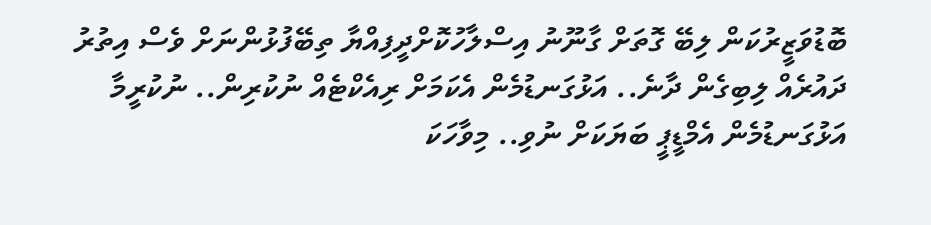ބޮޑުވަޒީރުކަން ލިބޭ ގޮތަށް ގާނޫނު އިސްލާހުކޮށްދީފިއްޔާ ތިބޭފުޅުންނަށް ވެސް އިތުރު ދައުރެއް ލިބިގެން ދާނެ.. އަޅުގަނޑުމެން އެކަމަށް ރިއެކްޓެއް ނުކުރިން.. ނުކުރީމާ އަޅުގަނޑުމެން އެމްޑީޕީ ބަޔަކަށް ނުވި.. މިވާހަކަ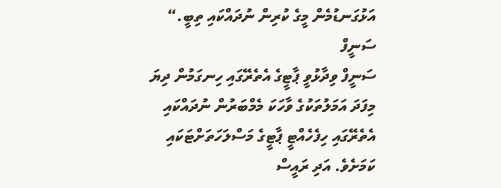އަޅުގަނޑުމެން މީގެ ކުރިން ނުދައްކައި ތިބީ.“ ސަނީފް
ސަނީފް ވިދާޅުވީ ޕާޓީގެ އެތެރޭގައި ހިނގަމުން ދިޔަ މިފަދަ އަމަލުތަކުގެ ވާހަކަ މެމްބަރުން ނުދައްކައި އެތެރޭގައި ހިފެހެއްޓީ ޕާޓީގެ މަސްލަހަތަށްޓަކައި ކަމަށެވެ. އަދި ރައީސް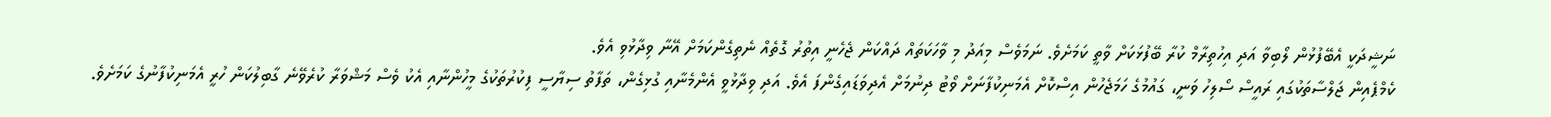ނަޝީދަކީ އެބޭފުޅުން ލޯބިވާ އަދި އިހުތިރާމް ކުރާ ބޭފުޅަކަށް ވާތީ ކަމަށެވެ. ނަމަވެސް މިއަދު މި ވާހަކަތައް ދައްކަން ޖެހެނީ އިތުރު ގޮތެއް ނެތިގެންކަމަށް އޭނާ ވިދާޅުވި އެވެ.
ކެމްޕެއިން ޖަލްސާތަކުގައި ރައީސް ސޯލިހު ވަނީ، ގައުމުގެ ހަމަޖެހުން އިސްކޮށް އެމަނިކުފާނަށް ވޯޓު ދިނުމަށް އެދިވަޑައިގެންފަ އެވެ. އަދި ވިދާޅުވީ އެންމެނާއި ގުޅިގެން، ތަފާތު ސިޔާސީ ފިކުރުތަކުގެ މީހުންނާއި އެކު ވެސް މަޝްވަރާ ކުރެވޭނެ ގާބިލުކަން ހުރީ އެމަނިކުފާނުގެ ކަމަށެވެ.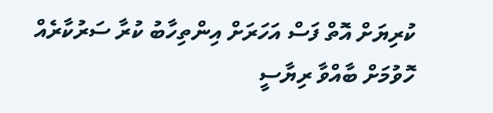ކުރިޔަށް އޮތް ފަސް އަހަރަށް އިންތިހާބު ކުރާ ސަރުކާރެއް ހޮވުމަށް ބާއްވާ ރިޔާސީ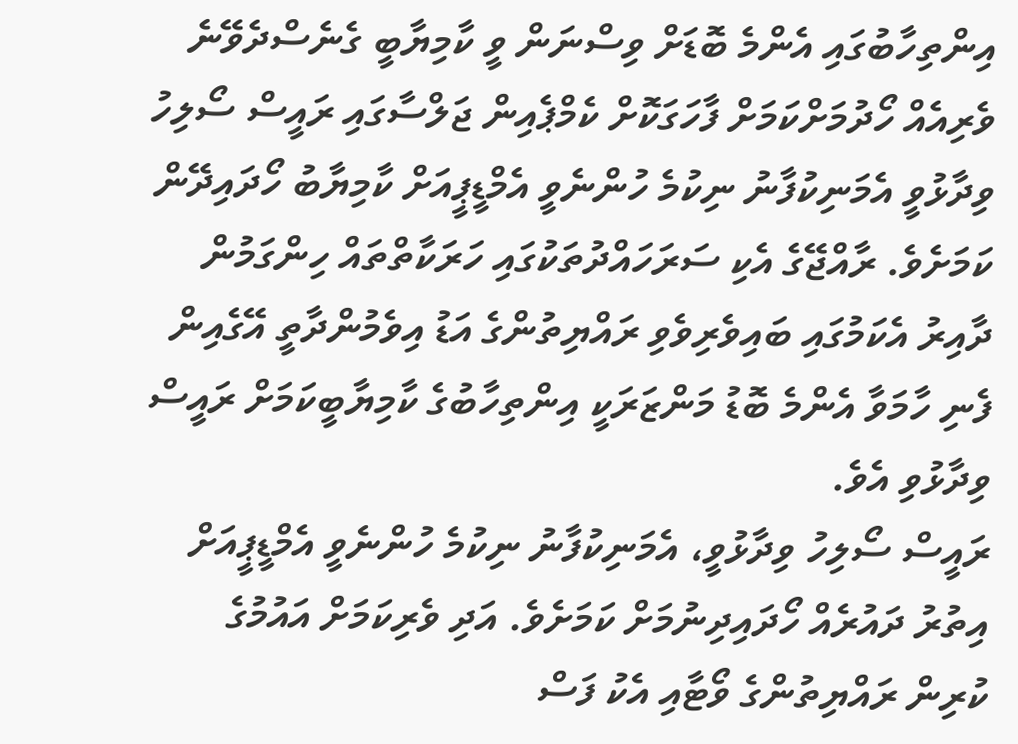އިންތިހާބުގައި އެންމެ ބޮޑަށް ވިސްނަން ވީ ކާމިޔާބީ ގެނެސްދެވޭނެ ވެރިއެއް ހޯދުމަށްކަމަށް ފާހަގަކޮށް ކެމްޕެއިން ޖަލްސާގައި ރައީސް ސޯލިހު ވިދާޅުވީ އެމަނިކުފާނު ނިކުމެ ހުންނެވީ އެމްޑީޕީއަށް ކާމިޔާބު ހޯދައިދޭން ކަމަށެވެ. ރާއްޖޭގެ އެކި ސަރަހައްދުތަކުގައި ހަރަކާތްތައް ހިންގަމުން ދާއިރު އެކަމުގައި ބައިވެރިވެވި ރައްޔިތުންގެ އަޑު އިވެމުންދާތީ އޭގެއިން ފެނި ހާމަވާ އެންމެ ބޮޑު މަންޒަރަކީ އިންތިހާބުގެ ކާމިޔާބީކަމަށް ރައީސް ވިދާޅުވި އެވެ.
ރައީސް ސޯލިހު ވިދާޅުވީ، އެމަނިކުފާނު ނިކުމެ ހުންނެވީ އެމްޑީޕީއަށް އިތުރު ދައުރެއް ހޯދައިދިނުމަށް ކަމަށެވެ. އަދި ވެރިކަމަށް އައުމުގެ ކުރިން ރައްޔިތުންގެ ވޯޓާއި އެކު ފަސް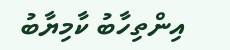އިންތިހާބު ކާމިޔާބު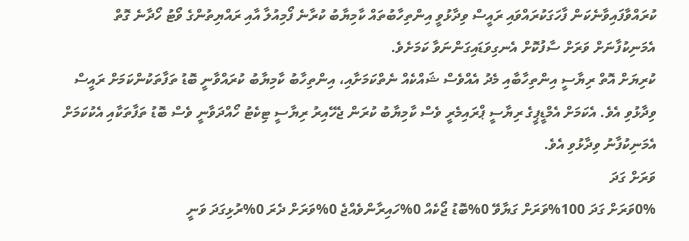ކުރައްވާފައިވާނެކަން ފާހަގަކުރައްވައި ރައީސް ވިދާޅުވީ އިންތިހާބުތައް ކާމިޔާބު ކުރާނެ ފޯމިއުލާ އާއި ރައްޔިތުންގެ ވޯޓު ހޯދާނެ ގޮތް އެމަނިކުފާނަށް ވަރަށް ސާފުކޮށް އެނގިވަޑައިގަންނަވާ ކަމަށެވެ.
ކުރިޔަށް އޮތް ރިޔާސީ އިންތިހާބާއި މެދު އެއްވެސް ޝައްކެއް ނެތްކަމަށާއި، އިންތިހާބު ކާމިޔާބު ކުރައްވާނީ ބޮޑު ތަފާތަކުންކަމަށް ރައީސް ވިދާޅުވި އެވެ. އެކަމަށް އެމްޑީޕީގެ ރިޔާސީ ޕްރައިމެރީ ވެސް ކާމިޔާބު ކުރަން ޖެހޭއިރު ރިޔާސީ ޓިކެޓު ހޯއްދަވާނީ ވެސް ބޮޑު ތަފާތަކާއި އެކުކަމަށް އެމަނިކުފާނު ވިދާޅުވި އެވެ.
ވަރަށް ގަދަ
0%ވަރަށް ގަދަ 100%ވަރަށް ގަޔާވޭ 0%ބޮޑު ޖޯކެއް 0%ހައިރާންވެއްޖެ 0%ވަރަށް ދެރަ 0%ރުޅިގަދަ ވަނީ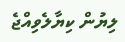ލިޔުން ކިޔާލެވިއްޖެ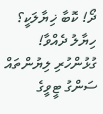ދޯ! ކޮބާ ޚިޔާލަކީ؟
ހިޔާލު ދެއްވާ!
ގުޅުންހުރި ލިޔުންތައް
ސަންގު ޓީވީގެ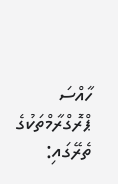ހާއްސަ ޕްރޮގްރާމްތަކުގެ ތެރޭގައި: